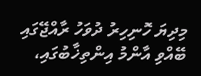މިދިޔަ ހޮނިހިރު ދުވަހު ރާއްޖޭގައި ބޭއްވި އާންމު އިންތިޚާބުގައި،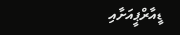ޑީއާރްޕީއަށާއި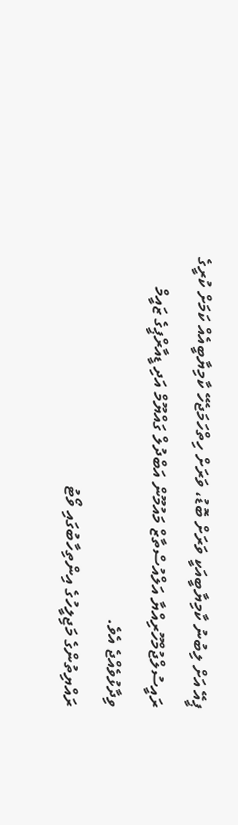ޕީއޭ އަށް ލިބުނު ކާމިޔާބީއަކީ ވަރަށް ބޮޑު، ވަރަށް ހިތްހަމަޖެހޭ ކާމިޔާބީއެއް ކަމަށް ކުރީގެ ރައީސުލްޖުމްހޫރިއްޔާ އަލްއުސްތާޒް މައުމޫން އަބްދުލް ގައްޔޫމް އަދި ޑީއާރްޕީގެ ޒައީމް ވިދާޅުވެއްޖެ އެވެ.
ރައްޔިތުންގެ މަޖިލީހުގެ އިންތިހާބުގައި ވޯޓު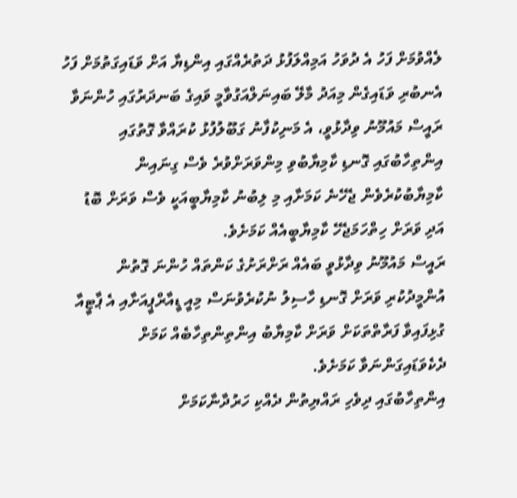ލެއްވުމަށް ފަހު އެ ދުވަހު އަމިއްލަފުޅު ދަތުރެއްގައި އިންޑިޔާ އަށް ވަޑައިގަތުމަށް ފަހު އެނބުރި ވަޑައިގެން މިއަދު މާލޭ ބައިނަލްއަގުވާމީ ވައިގެ ބަނދަރުގައި ހުންނަވާ ރައީސް މައުމޫނު ވިދާޅުވީ، އެ މަނިކުފާނު ގަބޫލުފުޅު ކުރައްވާ ގޮތުގައި އިންތިހާބުގައި ގޮނޑި ކާމިޔާބުވި މިންވަރަށްވުރެ ވެސް ގިނައިން ކާމިޔާބުކުރެވެން ޖެހޭނެ ކަމަށާއި މި ލިބުނު ކާމިޔާބީއަކީ ވެސް ވަރަށް ބޮޑު އަދި ވަރަށް ހިތްހަމަޖެހޭ ކާމިޔާބީއެއް ކަމަށެވެ.
ރައީސް މައުމޫނު ވިދާޅުވީ ބައެއް ރަށްރަށުގެ ކަންތައް ހުންނަ ގޮތުން އުންމީދުކުރި ވަރަށް ގޮނޑި ހާސިލު ނުކުރެވުނަސް މިއީ ޑީއާރްޕީއަށާއި އެ ޕާޓީއާ ގުޅިފައިވާ ފަރާތްތަކަށް ވަރަށް ކާމިޔާބު އިންތިންތިހާބެއް ކަމަށް ދެކެވަޑައިގަންނަވާ ކަމަށެވެ.
އިންތިހާބުގައި ދިވެހި ރައްޔިތުން ދެއްކި ހަރުދާނާކަމަށް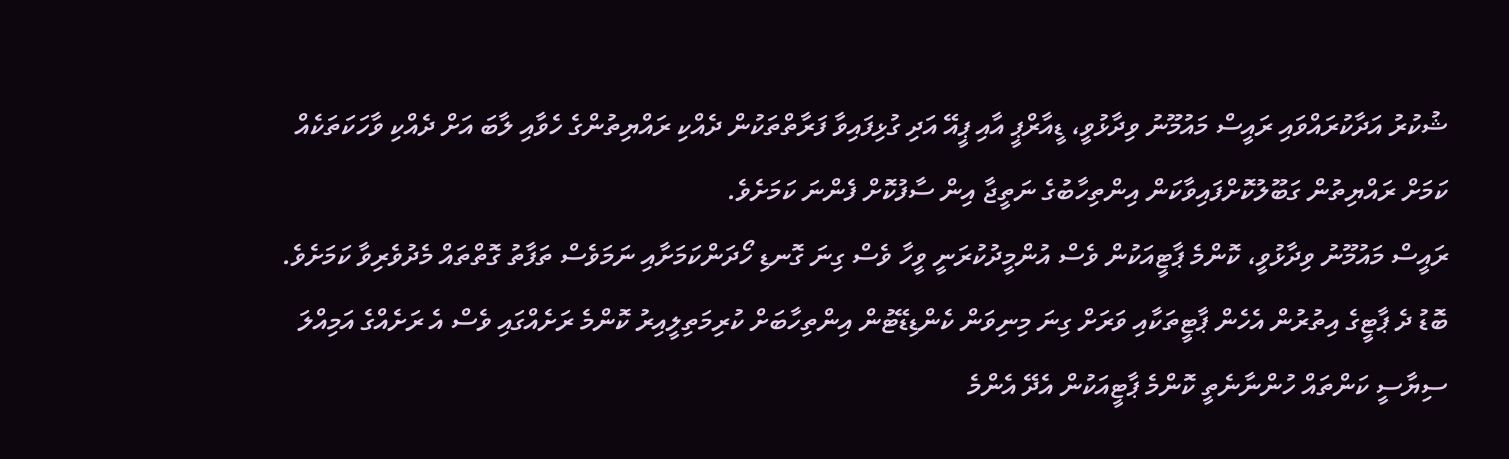ޝުކުރު އަދާކުރައްވައި ރައީސް މައުމޫނު ވިދާޅުވީ، ޑީއާރްޕީ އާއި ޕީއޭ އަދި ގުޅިފައިވާ ފަރާތްތަކުން ދެއްކި ރައްޔިތުންގެ ހެވާއި ލާބަ އަށް ދެއްކި ވާހަކަތަކެއް ކަމަށް ރައްޔިތުން ގަބޫލުކޮށްފައިވާކަން އިންތިހާބުގެ ނަތީޖާ އިން ސާފުކޮށް ފެންނަ ކަމަށެވެ.
ރައީސް މައުމޫނު ވިދާޅުވީ، ކޮންމެ ޕާޓީއަކުން ވެސް އުންމީދުކުރަނީ ވީހާ ވެސް ގިނަ ގޮނޑި ހޯދަންކަމަށާއި ނަމަވެސް ތަފާތު ގޮތްތައް މެދުވެރިވާ ކަމަށެވެ. ބޮޑު ދެ ޕާޓީގެ އިތުރުން އެހެން ޕާޓީތަކާއި ވަރަށް ގިނަ މިނިވަން ކެންޑިޑޭޓުން އިންތިހާބަށް ކުރިމަތިލީއިރު ކޮންމެ ރަށެއްގައި ވެސް އެ ރަށެއްގެ އަމިއްލަ ސިޔާސީ ކަންތައް ހުންނާނެތީ ކޮންމެ ޕާޓީއަކުން އެދޭ އެންމެ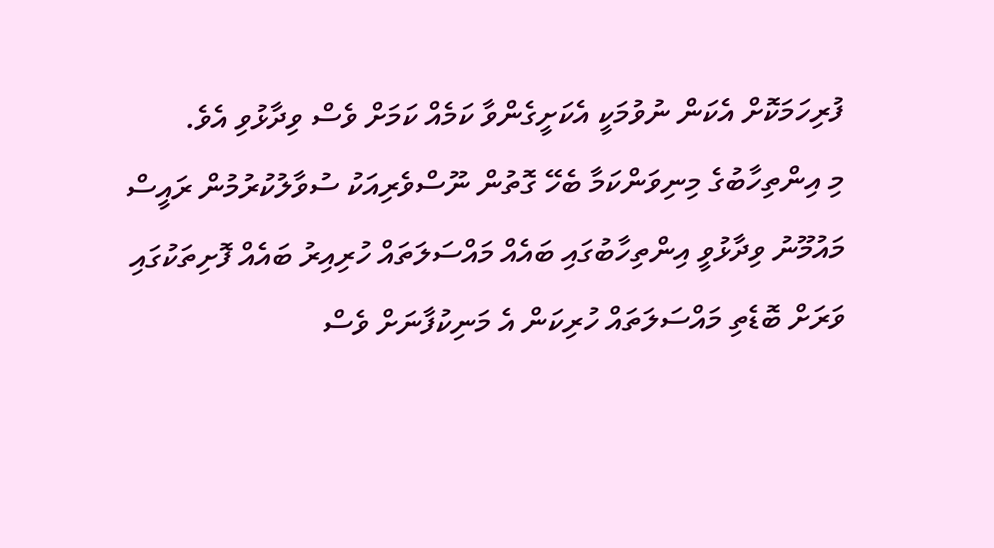ފުރިހަމަކޮށް އެކަން ނުވުމަކީ އެކަށީގެންވާ ކަމެއް ކަމަށް ވެސް ވިދާޅުވި އެވެ.
މި އިންތިހާބުގެ މިނިވަންކަމާ ބެހޭ ގޮތުން ނޫސްވެރިއަކު ސުވާލުކުރުމުން ރައީސް މައުމޫނު ވިދާޅުވީ އިންތިހާބުގައި ބައެއް މައްސަލަތައް ހުރިއިރު ބައެއް ފޮށިތަކުގައި ވަރަށް ބޮޑެތި މައްސަލަތައް ހުރިކަން އެ މަނިކުފާނަށް ވެސް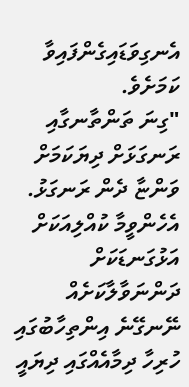އެނގިވަޑައިގެންފައިވާ ކަމަށެވެ.
"ގިނަ ތަންތާނގާއި ރަނގަޅަށް ދިޔަކަމަށް ވަންޏާ ދެން ރަނގަޅު. އެހެންވީމާ ކުއްލިއަކަށް އަޅުގަނޑަކަށް ދަންނަވާލާކަށެއް ނޭނގޭނެ އިންތިހާބުގައި ހުރިހާ ދިމާއެއްގައި ދިޔައީ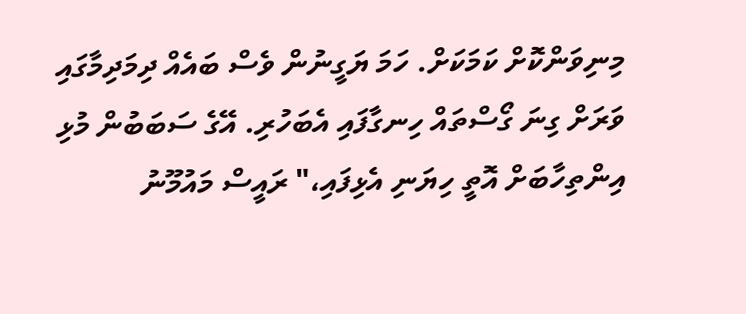މިނިވަންކޮށް ކަމަކަށް. ހަމަ ޔަގީނުން ވެސް ބައެއް ދިމަދިމާގައި ވަރަށް ގިނަ ގޯސްތައް ހިނގާފައި އެބަހުރި. އޭގެ ސަބަބުން މުޅި އިންތިހާބަށް އޮތީ ހިޔަނި އެޅިފައި،" ރައީސް މައުމޫނު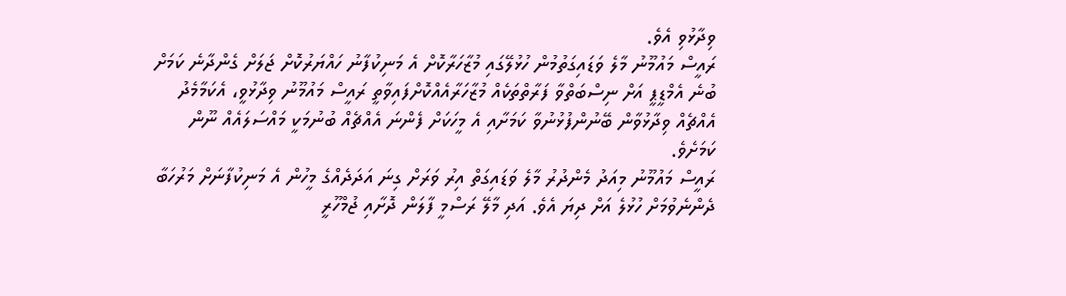ވިދާޅުވި އެވެ.
ރައީސް މައުމޫނު މާލެ ވަޑައިގަތުމުން ހުޅުލޭގައި މުޒާހަރާކޮށް އެ މަނިކުފާނު ހައްޔަރުކޮށް ޖަލަށް ގެންދާނެ ކަމަށް ބުނެ އެމްޑީޕީ އަށް ނިސްބަތްވާ ފަރާތްތަކެއް މުޒާހަރާއެއްކޮށްފައިވާތީ ރައީސް މައުމޫނު ވިދާޅުވީ، އެކަމާމެދު އެއްޗެއް ވިދާޅުވާން ބޭނުންފުޅުނުވާ ކަމަށާއި އެ މީހަކަށް ފެންނަ އެއްޗެއް ބުނުމަކީ މައްސަލައެއް ނޫން ކަމަށެވެ.
ރައީސް މައުމޫނު މިއަދު މެންދުރު މާލެ ވަޑައިގަތް އިރު ވަރަށް ގިނަ އަދަދެއްގެ މީހުން އެ މަނިކުފާނަށް މަރުހަބާ ދެންނެވުމަށް ހުޅުލެ އަށް ދިޔަ އެވެ. އަދި މާލޭ ރަސްމީ ފާލަން ދޮށާއި ޖުމްހޫރީ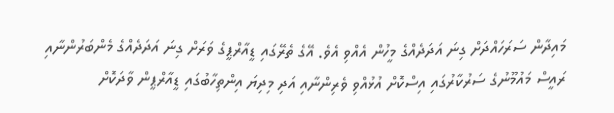މައިދާން ސަރަހައްދަށް ގިނަ އަދަދެއްގެ މީހުން އެއްވި އެވެ. އޭގެ ތެރޭގައި ޑީއާރްޕީގެ ވަރަށް ގިނަ އަދަދެއްގެ މެންބަރުންނާއި ރައީސް މައުމޫނުގެ ސަރުކާރުގައި އިސްކޮށް އުޅުއްވި ވެރިންނާއި އަދި މިދިޔަ އިންތިހާބުގައި ޑީއާރްޕީން ވާދަކޮށް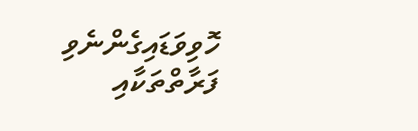ހޮވިވަޑައިގެންނެވި ފަރާތްތަކާއި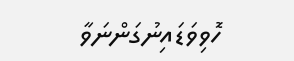ހޮވިވަޑައިނުގަންނަވާ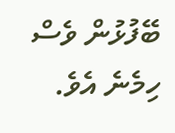ބޭފުޅުން ވެސް ހިމެނެ އެވެ.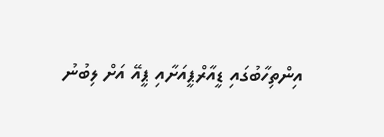އިންތިހާބުގައި ޑީއާރްޕީއަށާއި ޕީއޭ އަށް ލިބުނު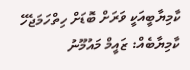ކާމިޔާބީއަކީ ވަރަށް ބޮޑަށް ހިތްހަމަޖެހޭ ކާމިޔާބެއް: ޒައީމް މައުމޫނު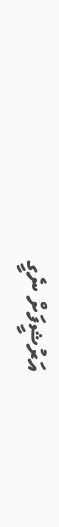އަރުޝީފަށް ނެގީ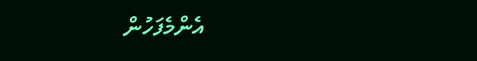އެންމެފަހުން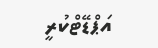އަޕްޑޭޓްކުރީ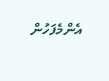އެންމެފަހުން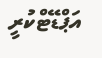އަޕްޑޭޓްކުރީ